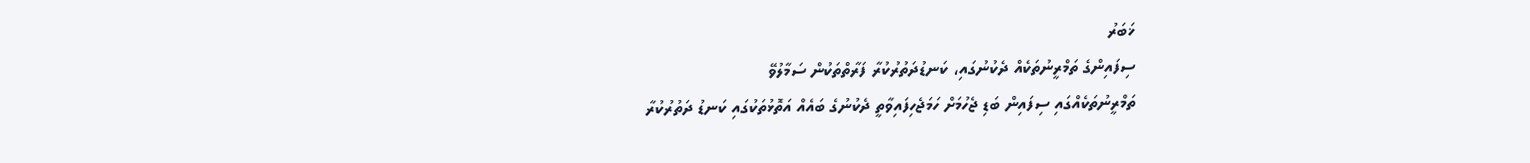ޚަބަރު
ސިފައިންގެ ތަމްރީނުތަކެއް ދެކުނުގައި، ކަނޑުދަތުރުކުރާ ފަރާތްތަކުން ސަމާލުވޭ
ތަމްރީނުތަކެއްގައި ސިފައިން ބަޑި ޖެހުމަށް ހަމަޖެހިފައިވާތީ ދެކުނުގެ ބައެއް އަތޮޅުތަކުގައި ކަނޑު ދަތުރުކުރާ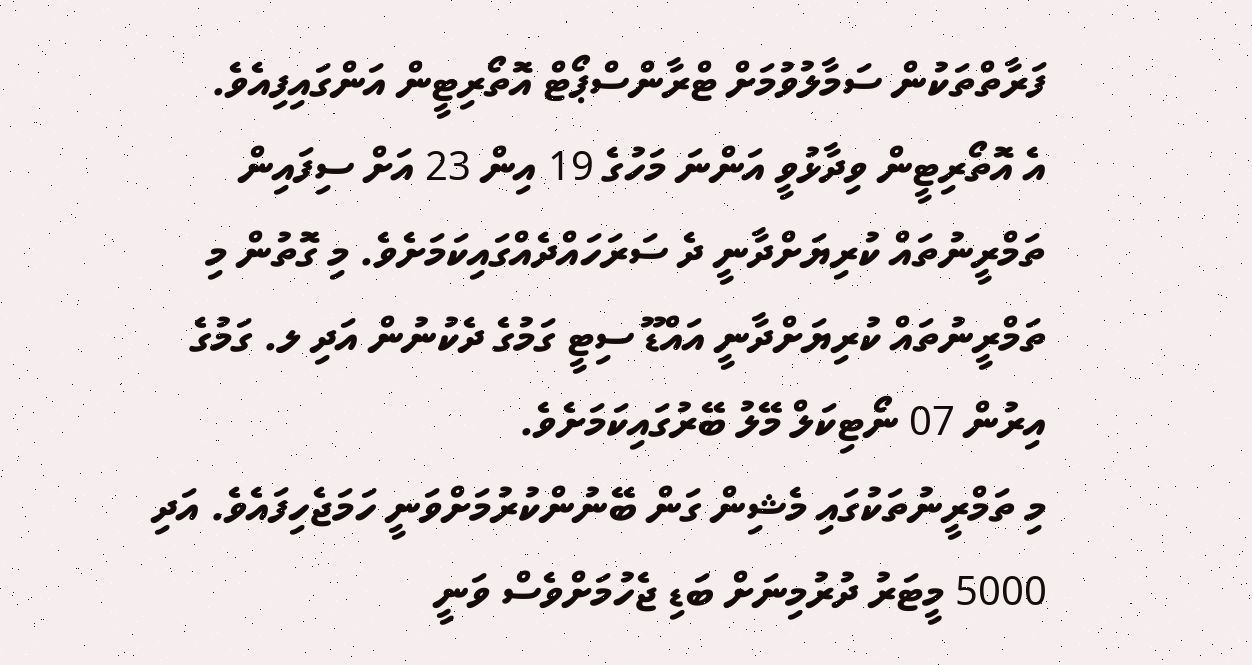ފަރާތްތަކުން ސަމާލުވުމަށް ޓްރާންސްޕޯޓް އޮތޯރިޓީން އަންގައިފިއެވެ.
އެ އޮތޯރިޓީން ވިދާޅުވީ އަންނަ މަހުގެ 19 އިން 23 އަށް ސިފައިން ތަމްރީނުތައް ކުރިޔަށްދާނީ ދެ ސަރަހައްދެއްގައިކަމަށެވެ. މި ގޮތުން މި ތަމްރީނުތައް ކުރިޔަށްދާނީ އައްޑޫ ސިޓީ ގަމުގެ ދެކުނުން އަދި ލ. ގަމުގެ އިރުން 07 ނޯޓިކަލް މޭލު ބޭރުގައިކަމަށެވެ.
މި ތަމްރީނުތަކުގައި މެޝިން ގަން ބޭނުންކުރުމަށްވަނީ ހަމަޖެހިފައެވެ. އަދި 5000 މީޓަރު ދުރުމިނަށް ބަޑި ޖެހުމަށްވެސް ވަނީ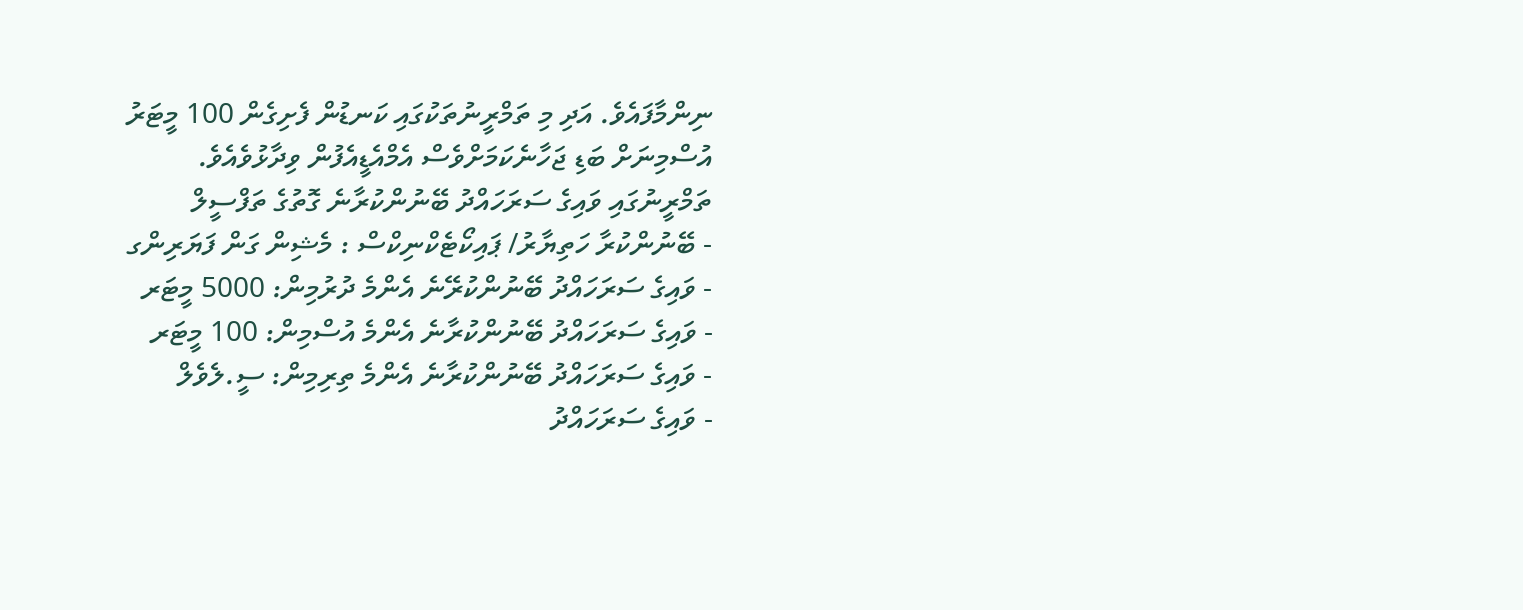ނިންމާފައެވެ. އަދި މި ތަމްރީނުތަކުގައި ކަނޑުން ފެށިގެން 100 މީޓަރު އުސްމިނަށް ބަޑި ޖަހާނެކަމަށްވެސް އެމްއެޑީއެފުން ވިދާޅުވެއެވެ.
ތަމްރީނުގައި ވައިގެ ސަރަހައްދު ބޭނުންކުރާނެ ގޮތުގެ ތަފްސީލް
- ބޭނުންކުރާ ހަތިޔާރު/ ޕައިކޯޓެކްނިކްސް : މެޝިން ގަން ފަޔަރިންގ
- ވައިގެ ސަރަހައްދު ބޭނުންކުރޭނެ އެންމެ ދުރުމިން: 5000 މީޓަރ
- ވައިގެ ސަރަހައްދު ބޭނުންކުރާނެ އެންމެ އުސްމިން: 100 މީޓަރ
- ވައިގެ ސަރަހައްދު ބޭނުންކުރާނެ އެންމެ ތިރިމިން: ސީ.ލެވެލް
- ވައިގެ ސަރަހައްދު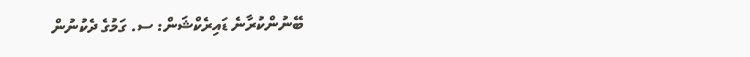ބޭނުންކުރާނެ ޑައިރެކްޝަން: ސ. ގަމުގެ ދެކުނުން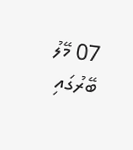07 މޭލު ބޭރުގައި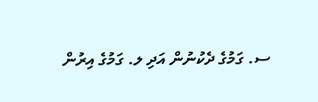ސ. ގަމުގެ ދެކުނުން އަދި ލ. ގަމުގެ އިރުން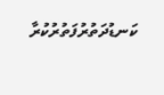ކަނޑުދަތުރުފަތުރުކުރާ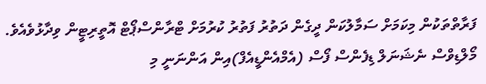ފަރާތްތަކުން މިކަމަށް ސަމާލުކަން ދީގެން ދަތުރު ފަތުރު ކުރުމަށް ޓްރާންސްޕޯޓް އޮތީރިޓީން ވިދާޅުވެއެވެ.
މޯލްޑިވްސް ނެޝަނަލް ޑިފެންސް ފޯސް (އެމްއެންޑީއެފް)އިން އަންނަނީ މި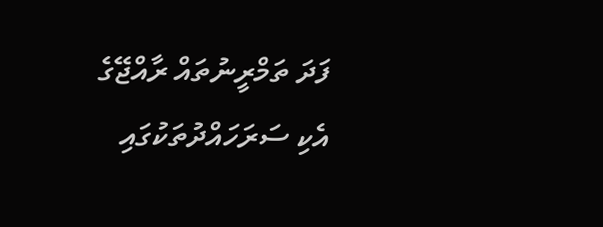ފަދަ ތަމްރީނުތައް ރާއްޖޭގެ އެކި ސަރަހައްދުތަކުގައި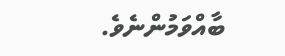ބާއްވަމުންނެވެ.